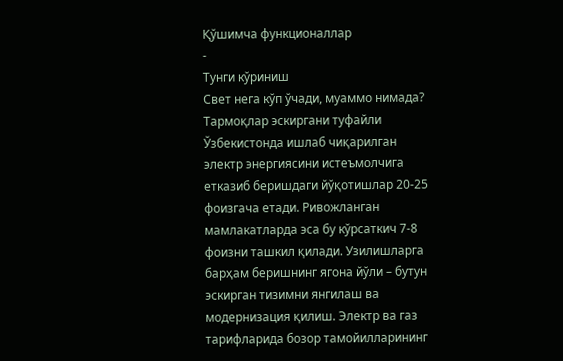Қўшимча функционаллар
-
Тунги кўриниш
Свет нега кўп ўчади, муаммо нимада?
Тармоқлар эскиргани туфайли Ўзбекистонда ишлаб чиқарилган электр энергиясини истеъмолчига етказиб беришдаги йўқотишлар 20-25 фоизгача етади. Ривожланган мамлакатларда эса бу кўрсаткич 7-8 фоизни ташкил қилади. Узилишларга барҳам беришнинг ягона йўли – бутун эскирган тизимни янгилаш ва модернизация қилиш. Электр ва газ тарифларида бозор тамойилларининг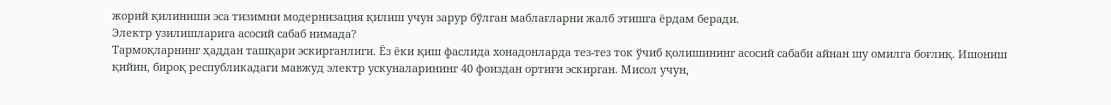жорий қилиниши эса тизимни модернизация қилиш учун зарур бўлган маблағларни жалб этишга ёрдам беради.
Электр узилишларига асосий сабаб нимада?
Тармоқларнинг ҳаддан ташқари эскирганлиги. Ёз ёки қиш фаслида хонадонларда тез-тез ток ўчиб қолишининг асосий сабаби айнан шу омилга боғлиқ. Ишониш қийин, бироқ республикадаги мавжуд электр ускуналарининг 40 фоиздан ортиғи эскирган. Мисол учун,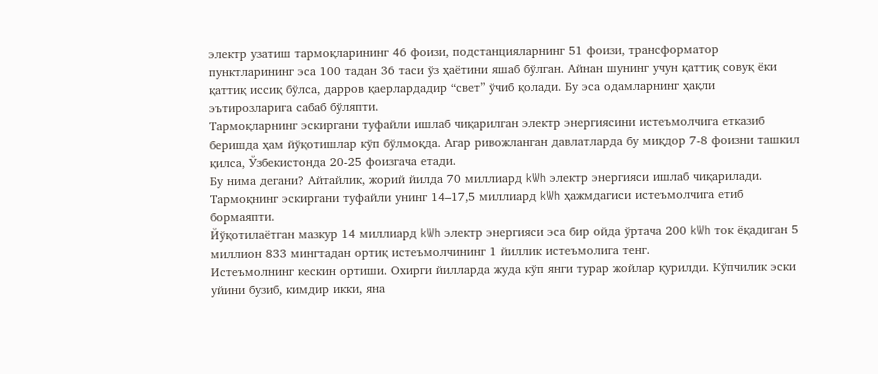электр узатиш тармоқларининг 46 фоизи, подстанцияларнинг 51 фоизи, трансформатор пунктларининг эса 100 тадан 36 таси ўз ҳаётини яшаб бўлган. Айнан шунинг учун қаттиқ совуқ ёки қаттиқ иссиқ бўлса, дарров қаерлардадир “свет” ўчиб қолади. Бу эса одамларнинг ҳақли эътирозларига сабаб бўляпти.
Тармоқларнинг эскиргани туфайли ишлаб чиқарилган электр энергиясини истеъмолчига етказиб беришда ҳам йўқотишлар кўп бўлмоқда. Агар ривожланган давлатларда бу миқдор 7-8 фоизни ташкил қилса, Ўзбекистонда 20-25 фоизгача етади.
Бу нима дегани? Айтайлик, жорий йилда 70 миллиард kWh электр энергияси ишлаб чиқарилади. Тармоқнинг эскиргани туфайли унинг 14–17,5 миллиард kWh ҳажмдагиси истеъмолчига етиб бормаяпти.
Йўқотилаётган мазкур 14 миллиард kWh электр энергияси эса бир ойда ўртача 200 kWh ток ёқадиган 5 миллион 833 мингтадан ортиқ истеъмолчининг 1 йиллик истеъмолига тенг.
Истеъмолнинг кескин ортиши. Охирги йилларда жуда кўп янги турар жойлар қурилди. Кўпчилик эски уйини бузиб, кимдир икки, яна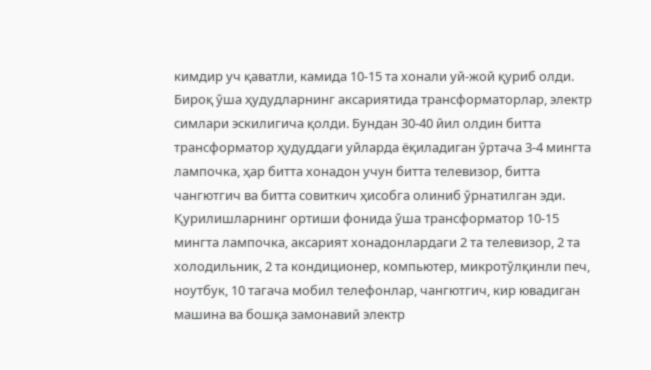кимдир уч қаватли, камида 10-15 та хонали уй-жой қуриб олди. Бироқ ўша ҳудудларнинг аксариятида трансформаторлар, электр симлари эскилигича қолди. Бундан 30-40 йил олдин битта трансформатор ҳудуддаги уйларда ёқиладиган ўртача 3-4 мингта лампочка, ҳар битта хонадон учун битта телевизор, битта чангютгич ва битта совиткич ҳисобга олиниб ўрнатилган эди.
Қурилишларнинг ортиши фонида ўша трансформатор 10-15 мингта лампочка, аксарият хонадонлардаги 2 та телевизор, 2 та холодильник, 2 та кондиционер, компьютер, микротўлқинли печ, ноутбук, 10 тагача мобил телефонлар, чангютгич, кир ювадиган машина ва бошқа замонавий электр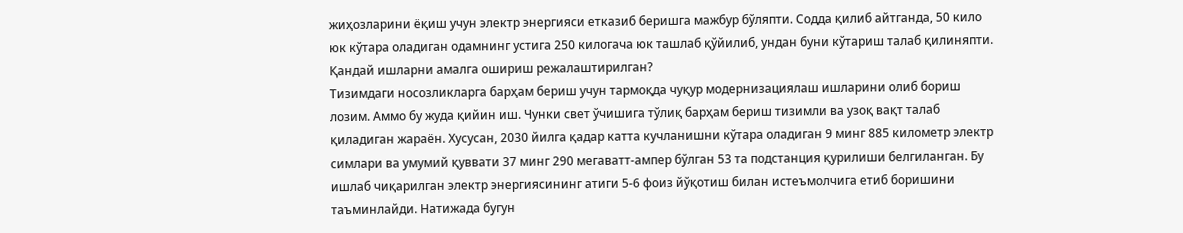жиҳозларини ёқиш учун электр энергияси етказиб беришга мажбур бўляпти. Содда қилиб айтганда, 50 кило юк кўтара оладиган одамнинг устига 250 килогача юк ташлаб қўйилиб, ундан буни кўтариш талаб қилиняпти.
Қандай ишларни амалга ошириш режалаштирилган?
Тизимдаги носозликларга барҳам бериш учун тармоқда чуқур модернизациялаш ишларини олиб бориш лозим. Аммо бу жуда қийин иш. Чунки свет ўчишига тўлиқ барҳам бериш тизимли ва узоқ вақт талаб қиладиган жараён. Хусусан, 2030 йилга қадар катта кучланишни кўтара оладиган 9 минг 885 километр электр симлари ва умумий қуввати 37 минг 290 мегаватт-ампер бўлган 53 та подстанция қурилиши белгиланган. Бу ишлаб чиқарилган электр энергиясининг атиги 5-6 фоиз йўқотиш билан истеъмолчига етиб боришини таъминлайди. Натижада бугун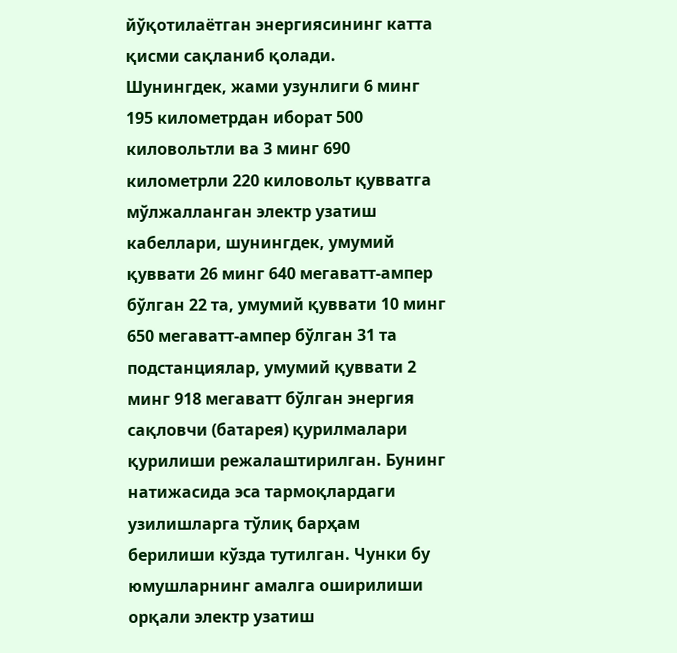йўқотилаётган энергиясининг катта қисми сақланиб қолади.
Шунингдек, жами узунлиги 6 минг 195 километрдан иборат 500 киловольтли ва 3 минг 690 километрли 220 киловольт қувватга мўлжалланган электр узатиш кабеллари, шунингдек, умумий қуввати 26 минг 640 мегаватт-ампер бўлган 22 та, умумий қуввати 10 минг 650 мегаватт-ампер бўлган 31 та подстанциялар, умумий қуввати 2 минг 918 мегаватт бўлган энергия сақловчи (батарея) қурилмалари қурилиши режалаштирилган. Бунинг натижасида эса тармоқлардаги узилишларга тўлиқ барҳам берилиши кўзда тутилган. Чунки бу юмушларнинг амалга оширилиши орқали электр узатиш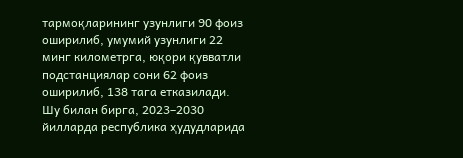тармоқларининг узунлиги 90 фоиз оширилиб, умумий узунлиги 22 минг километрга, юқори қувватли подстанциялар сони 62 фоиз оширилиб, 138 тага етказилади.
Шу билан бирга, 2023–2030 йилларда республика ҳудудларида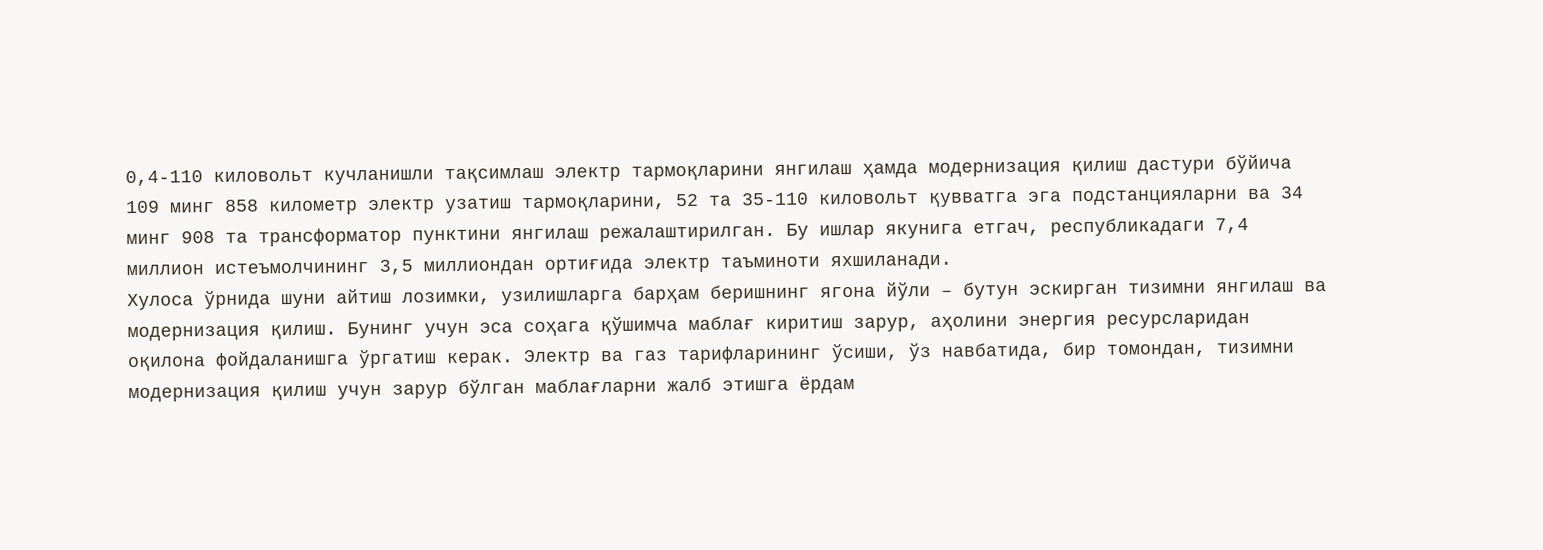0,4-110 киловольт кучланишли тақсимлаш электр тармоқларини янгилаш ҳамда модернизация қилиш дастури бўйича 109 минг 858 километр электр узатиш тармоқларини, 52 та 35-110 киловольт қувватга эга подстанцияларни ва 34 минг 908 та трансформатор пунктини янгилаш режалаштирилган. Бу ишлар якунига етгач, республикадаги 7,4 миллион истеъмолчининг 3,5 миллиондан ортиғида электр таъминоти яхшиланади.
Хулоса ўрнида шуни айтиш лозимки, узилишларга барҳам беришнинг ягона йўли – бутун эскирган тизимни янгилаш ва модернизация қилиш. Бунинг учун эса соҳага қўшимча маблағ киритиш зарур, аҳолини энергия ресурсларидан оқилона фойдаланишга ўргатиш керак. Электр ва газ тарифларининг ўсиши, ўз навбатида, бир томондан, тизимни модернизация қилиш учун зарур бўлган маблағларни жалб этишга ёрдам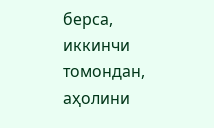берса, иккинчи томондан, аҳолини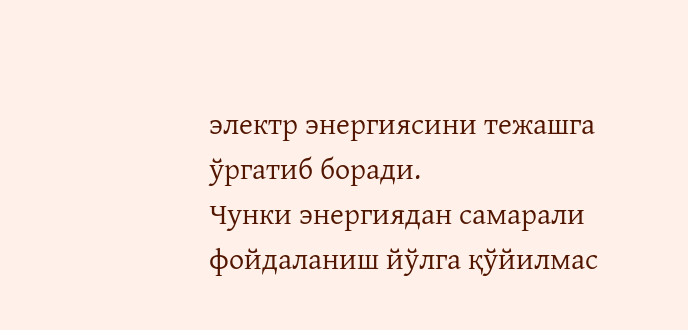электр энергиясини тежашга ўргатиб боради.
Чунки энергиядан самарали фойдаланиш йўлга қўйилмас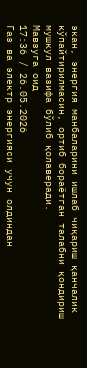экан, энергия манбаларини ишлаб чиқариш қанчалик кўпайтирилмасин, ортиб бораётган талабни қондириш мушкул вазифа бўлиб қолаверади.
Мавзуга оид
17:36 / 26.05.2026
Газ ва электр энергияси учун олдиндан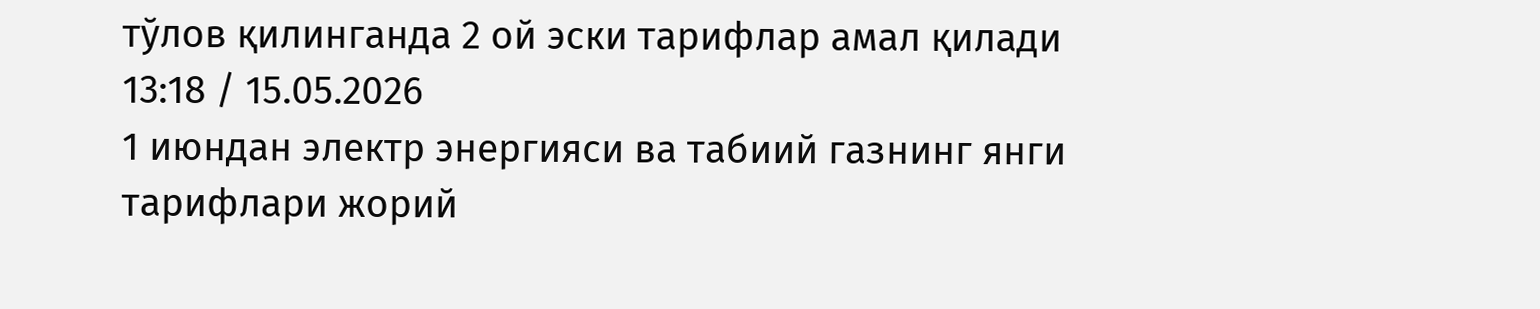тўлов қилинганда 2 ой эски тарифлар амал қилади
13:18 / 15.05.2026
1 июндан электр энергияси ва табиий газнинг янги тарифлари жорий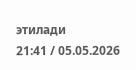этилади
21:41 / 05.05.2026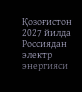Қозоғистон 2027 йилда Россиядан электр энергияси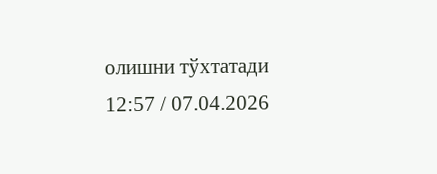олишни тўхтатади
12:57 / 07.04.2026